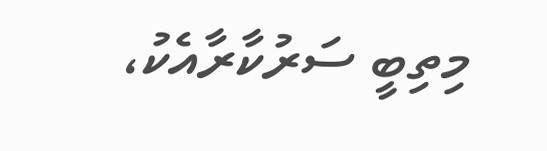މިތިބީ ސަރުކާރާއެކު،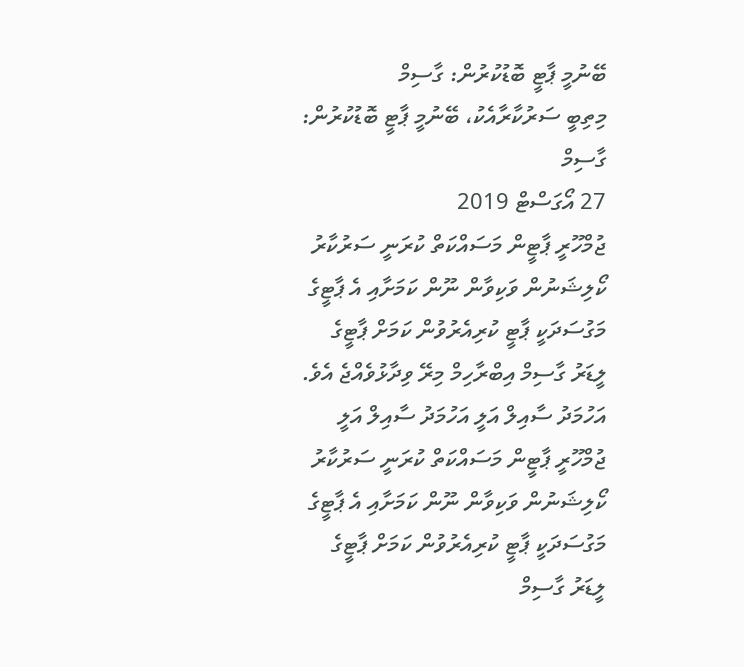ބޭނުމީ ޕާޓީ ބޮޑުކުރުން: ގާސިމް
މިތިބީ ސަރުކާރާއެކު، ބޭނުމީ ޕާޓީ ބޮޑުކުރުން: ގާސިމް
27 އޯގަސްޓް 2019
ޖުމްހޫރީ ޕާޓީން މަސައްކަތް ކުރަނީ ސަރުކާރު ކޯލިޝަނުން ވަކިވާން ނޫން ކަމަށާއި އެ ޕާޓީގެ މަގުސަދަކީ ޕާޓީ ކުރިއެރުވުން ކަމަށް ޕާޓީގެ ލީޑަރު ގާސިމް އިބްރާހިމް މިރޭ ވިދާޅުވެއްޖެ އެވެ.
އަހުމަދު ސާއިލް އަލީ އަހުމަދު ސާއިލް އަލީ
ޖުމްހޫރީ ޕާޓީން މަސައްކަތް ކުރަނީ ސަރުކާރު ކޯލިޝަނުން ވަކިވާން ނޫން ކަމަށާއި އެ ޕާޓީގެ މަގުސަދަކީ ޕާޓީ ކުރިއެރުވުން ކަމަށް ޕާޓީގެ ލީޑަރު ގާސިމް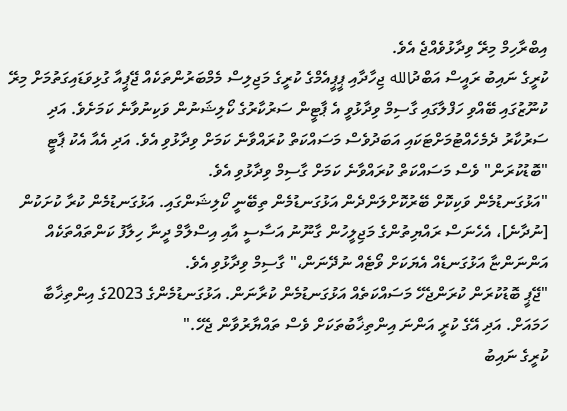އިބްރާހިމް މިރޭ ވިދާޅުވެއްޖެ އެވެ.
ކުރީގެ ނައިބު ރައީސް އަބްދުالله ޖިހާދާއި ޕީޕީއެމްގެ ކުރީގެ މަޖިލިސް މެމްބަރުންތަކެއް ޖޭޕީއާ ގުޅިވަޑައިގަތުމަށް މިރޭ ކުނޫޒުގައި ބޭއްވި ހަފްލާގައި ގާސިމް ވިދާޅުވީ އެ ޕާޓީން ސަރުކާރުގެ ކޯލިޝަނުން ވަކިނުވާނެ ކަމަށެވެ. އަދި ސަރުކާރު ދެމެހެއްޓުމަށްޓަކައި އަބަދުވެސް މަސައްކަތް ކުރައްވާނެ ކަމަށް ވިދާޅުވި އެވެ. އަދި އެއާ އެކު ޕާޓީ "ބޮޑުކުރަން" ވެސް މަސައްކަތް ކުރައްވާނެ ކަމަށް ގާސިމް ވިދާޅުވި އެވެ.
"އަޅުގަނޑުމެން ވަކިކޮށް ބޭރުކޮށްލަންދެން އަޅުގަނޑުމެން ތިބޭނީ ކޯލިޝަންގައި. އަޅުގަނޑުމެން ކުރާ ކުށަކުން [ނުދާނެ]، އެހެނަސް ރައްޔިތުންގެ މަޖިލީހުން ގާނޫނު އަސާސީ އާއި އިސްލާމް ދީނާ ހިލާފު ކަންތައްތަކެއް އަންނަންޏާ އަޅުގަނޑެއް އެޔަކަށް ވޯޓެއް ނުދޭނަން،" ގާސިމް ވިދާޅުވި އެވެ.
"ޖޭޕީ ބޮޑުކުރަން ކުރަންޖެހޭ މަސައްކަތެއް އަޅުގަނޑުމެން ކުރާނަން. އަޅުގަނޑުމެންގެ 2023ގެ އިންތިޚާބާ ހަމައަށް. އަދި އޭގެ ކުރީ އަންނަ އިންތިޚާބުތަކަށް ވެސް ތައްޔާރުވާން ޖެހޭ."
ކުރީގެ ނައިބު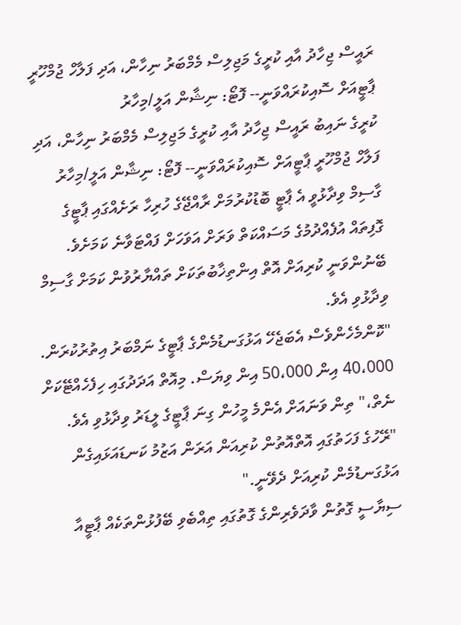ރައީސް ޖިހާދު އާއި ކުރީގެ މަޖިލިސް މެމްބަރު ނިހާން، އަދި ފަލާހް ޖުމްހޫރީ ޕާޓީއަށް ސޮއިކުރައްވަނީ-- ފޮޓޯ: ނިޝާން އަލީ/މިހާރު
ކުރީގެ ނައިބު ރައީސް ޖިހާދު އާއި ކުރީގެ މަޖިލިސް މެމްބަރު ނިހާން، އަދި ފަލާހް ޖުމްހޫރީ ޕާޓީއަށް ސޮއިކުރައްވަނީ-- ފޮޓޯ: ނިޝާން އަލީ/މިހާރު
ގާސިމް ވިދާޅުވީ އެ ޕާޓީ ބޮޑުކުރުމަށް ރާއްޖޭގެ ހުރިހާ ރަށެއްގައި ޕާޓީގެ ގޮފިތައް އުފެއްދުމުގެ މަސައްކަތް ވަރަށް އަވަހަށް ފައްޓަވާނެ ކަމަށެވެ. ބޭނުންވަނީ ކުރިއަށް އޮތް އިންތިޚާބުތަކަށް ތައްޔާރުވުން ކަމަށް ގާސިމް ވިދާޅުވި އެވެ.
"ކޮންމެހެންވެސް އެބަޖެހޭ އަޅުގަނޑުމެންގެ ޕާޓީގެ ނަމްބަރު އިތުރުކުރަން. 40،000 އިން 50،000 އިން ވިޔަސް. މިއޮތް އަދަދުގައި ހިފެހެއްޓޭކަށް ނެތް،" ތިން ވަނައަށް އެންމެ މީހުން ގިނަ ޕާޓީގެ ލީޑަރު ވިދާޅުވި އެވެ.
"ރޭހުގެ ފަހަތުގައި އޮތްއޮތުން ކުރިއަން އަރަން އަޒުމު ކަނޑައަޅައިގެން އަޅުގަނޑުމެން ކުރިއަށް ދެވޭނީ."
ސިޔާސީ ގޮތުން ވާދަވެރިންގެ ގޮތުގައި ތިއްބެވި ބޭފުޅުންތަކެއް ޕާޓީއާ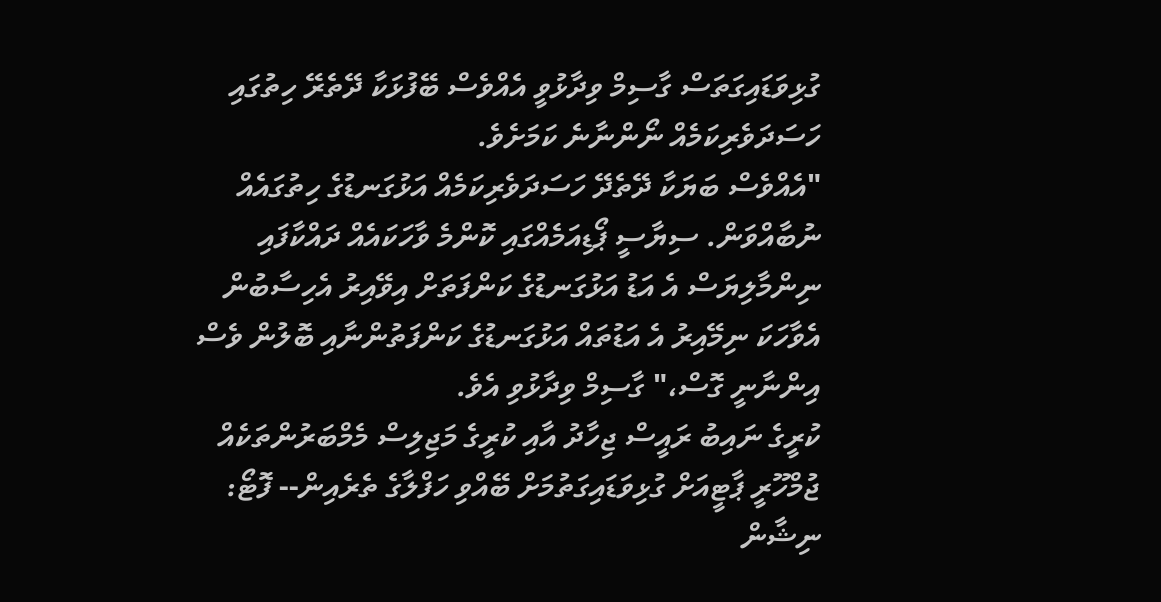ގުޅިވަޑައިގަތަސް ގާސިމް ވިދާޅުވީ އެއްވެސް ބޭފުޅަކާ ދޭތެރޭ ހިތުގައި ހަސަދަވެރިކަމެއް ނޯންނާނެ ކަމަށެވެ.
"އެއްވެސް ބަޔަކާ ދޭތެދޭ ހަސަދަވެރިކަމެއް އަޅުގަނޑުގެ ހިތުގައެއް ނުބާއްވަން. ސިޔާސީ ޕޯޑިއަމެއްގައި ކޮންމެ ވާހަކައެއް ދައްކާފައި ނިންމާލިޔަސް އެ އަޑު އަޅުގަނޑުގެ ކަންފަތަށް އިވޭއިރު އެހިސާބުން އެވާހަކަ ނިމޭއިރު އެ އަޑުތައް އަޅުގަނޑުގެ ކަންފަތުންނާއި ބޮލުން ވެސް އިންނާނީ ގޮސް،" ގާސިމް ވިދާޅުވި އެވެ.
ކުރީގެ ނައިބު ރައީސް ޖިހާދު އާއި ކުރީގެ މަޖިލިސް މެމްބަރުންތަކެއް ޖުމްހޫރީ ޕާޓީއަށް ގުޅިވަޑައިގަތުމަށް ބޭއްވި ހަފްލާގެ ތެރެއިން-- ފޮޓޯ: ނިޝާން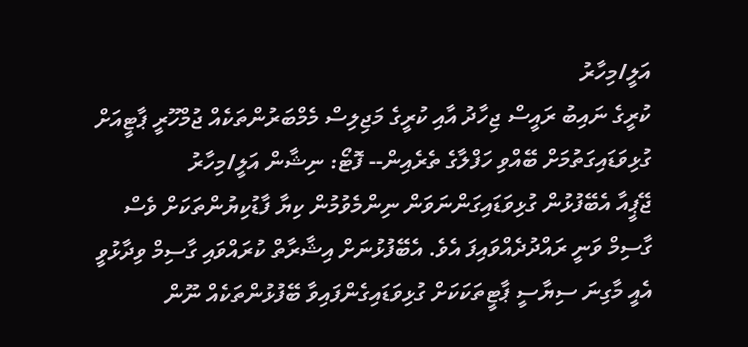އަލީ/މިހާރު
ކުރީގެ ނައިބު ރައީސް ޖިހާދު އާއި ކުރީގެ މަޖިލިސް މެމްބަރުންތަކެއް ޖުމްހޫރީ ޕާޓީއަށް ގުޅިވަޑައިގަތުމަށް ބޭއްވި ހަފްލާގެ ތެރެއިން-- ފޮޓޯ: ނިޝާން އަލީ/މިހާރު
ޖޭޕީއާ އެބޭފުޅުން ގުޅިވަޑައިގަންނަވަން ނިންމެވުމުން ކިޔާ ފާޑުކިޔުންތަކަށް ވެސް ގާސިމް ވަނީ ރައްދުދެއްވައިފަ އެވެ. އެބޭފުޅުނަށް އިޝާރާތް ކުރައްވައި ގާސިމް ވިދާޅުވީ އެއީ މާގިނަ ސިޔާސީ ޕާޓީތަކަކަށް ގުޅިވަޑައިގެންފައިވާ ބޭފުޅުންތަކެއް ނޫން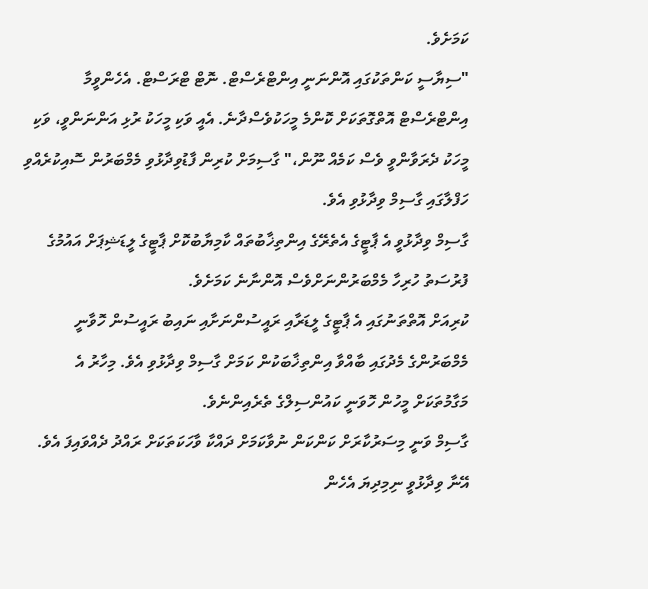ކަމަށެވެ.
"ސިޔާސީ ކަންތަކުގައި އޮންނަނީ އިންޓްރެސްޓް. ނޮޓް ޓްރަސްޓް. އެހެންވީމާ އިންޓްރެސްޓް އޮތްގޮތަކަށް ކޮންމެ މީހަކުވެސްދާނެ. އެއީ ވަކި މީހަކު ރުޅި އަންނަންވީ، ވަކި މީހަކު ދެރަވާންވީ ވެސް ކަމެއް ނޫން،" ގާސިމަށް ކުރިން ފާޑުވިދާޅުވި މެމްބަރުން ސޮއިކުރެއްވި ހަފްލާގައި ގާސިމް ވިދާޅުވި އެވެ.
ގާސިމް ވިދާޅުވީ އެ ޕާޓީގެ އެތެރޭގެ އިންތިޚާބުތައް ކާމިޔާބުކޮށް ޕާޓީގެ ލީޑަޝިޕަށް އައުމުގެ ފުރުސަތު ހުރިހާ މެމްބަރުންނަށްވެސް އޮންނާނެ ކަމަށެވެ.
ކުރިއަށް އޮތްތަނުގައި އެ ޕާޓީގެ ލީޑަރާއި ރައީސުންނަށާއި ނައިބު ރައީސުން ހޮވާނީ މެމްބަރުންގެ މެދުގައި ބާއްވާ އިންތިޚާބަކުން ކަމަށް ގާސިމް ވިދާޅުވި އެވެ. މިހާރު އެ މަގާމުތަކަށް މީހުން ހޮވަނީ ކައުންސިލްގެ ތެރެއިންނެވެ.
ގާސިމް ވަނީ މިސަރުކާރަށް ކަންކަން ނުވާކަމަށް ދައްކާ ވާހަކަތަކަށް ރައްދު ދެއްވައިފަ އެވެ. އޭނާ ވިދާޅުވީ ނިމިދިޔަ އެހެން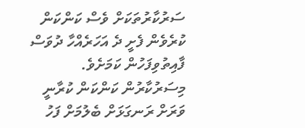ސަރުކާރުތަކަށް ވެސް ކަންކަން ކުރެވެން ފެށީ ދެ އަހަރެއްހާ ދުވަސް ފާއިތުވިފަހުން ކަމަށެވެ. މިސަރުކާރުން ކަންކަން ކުރާނީ ވަރަށް ރަނގަޅަށް ބެލުމަށް ފަހު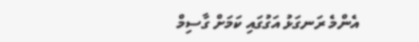އެންމެ ރަނގަޅު އަގުގައި ކަމަށް ގާސިމް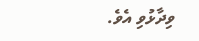ވިދާޅުވި އެވެ.